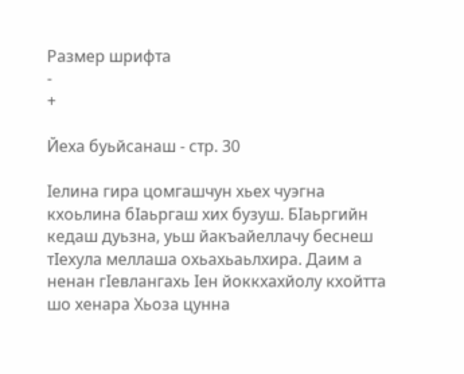Размер шрифта
-
+

Йеха буьйсанаш - стр. 30

Iелина гира цомгашчун хьех чуэгна кхоьлина бIаьргаш хих бузуш. БIаьргийн кедаш дуьзна, уьш йакъайеллачу беснеш тIехула меллаша охьахьаьлхира. Даим а ненан гIевлангахь Iен йоккхахйолу кхойтта шо хенара Хьоза цунна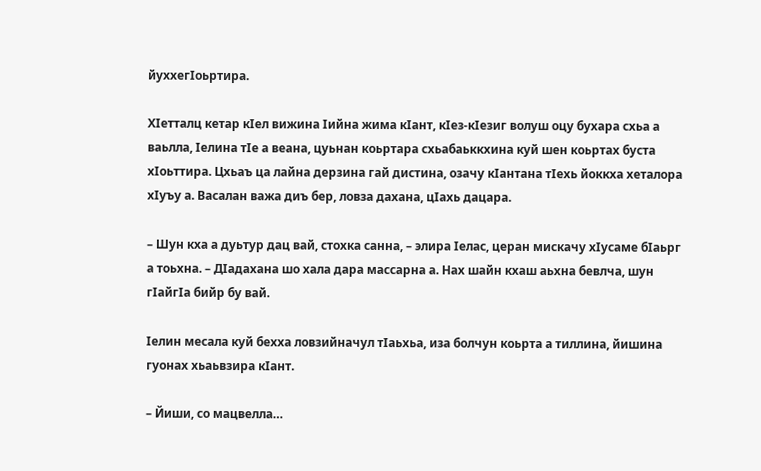йуххегIоьртира.

ХIетталц кетар кIел вижина Iийна жима кIант, кIез-кIезиг волуш оцу бухара схьа а ваьлла, Iелина тIе а веана, цуьнан коьртара схьабаьккхина куй шен коьртах буста хIоьттира. Цхьаъ ца лайна дерзина гай дистина, озачу кIантана тIехь йоккха хеталора хIуъу а. Васалан важа диъ бер, ловза дахана, цIахь дацара.

– Шун кха а дуьтур дац вай, стохка санна, – элира Iелас, церан мискачу хIусаме бIаьрг а тоьхна. – ДIадахана шо хала дара массарна а. Нах шайн кхаш аьхна бевлча, шун гIайгIа бийр бу вай.

Iелин месала куй бехха ловзийначул тIаьхьа, иза болчун коьрта а тиллина, йишина гуонах хьаьвзира кIант.

– Йиши, со мацвелла…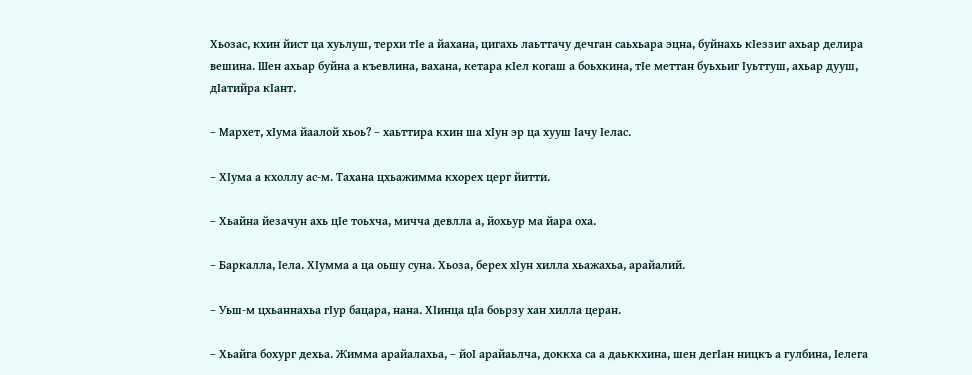Хьозас, кхин йист ца хуьлуш, терхи тIе а йахана, цигахь лаьттачу дечган саьхьара эцна, буйнахь кIеззиг ахьар делира вешина. Шен ахьар буйна а къевлина, вахана, кетара кIел когаш а боьхкина, тIе меттан буьхьиг Iуьттуш, ахьар дууш, дIатийра кIант.

– Мархет, хIума йаалой хьоь? – хаьттира кхин ша хIун эр ца хууш Iачу Iелас.

– ХIума а кхоллу ас-м. Тахана цхьажимма кхорех церг йитти.

– Хьайна йезачун ахь цIе тоьхча, мичча девлла а, йохьур ма йара оха.

– Баркалла, Iела. ХIумма а ца оьшу суна. Хьоза, берех хIун хилла хьажахьа, арайалий.

– Уьш-м цхьаннахьа гIур бацара, нана. ХIинца цIа боьрзу хан хилла церан.

– Хьайга бохург дехьа. Жимма арайалахьа, – йоI арайаьлча, доккха са а даьккхина, шен дегIан ницкъ а гулбина, Iелега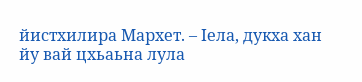йистхилира Мархет. – Iела, дукха хан йу вай цхьаьна лула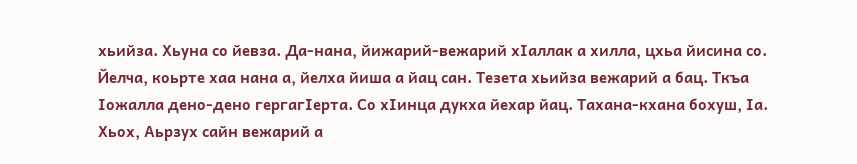хьийза. Хьуна со йевза. Да-нана, йижарий-вежарий хIаллак а хилла, цхьа йисина со. Йелча, коьрте хаа нана а, йелха йиша а йац сан. Тезета хьийза вежарий а бац. Ткъа Iожалла дено-дено гергагIерта. Со хIинца дукха йехар йац. Тахана-кхана бохуш, Iа. Хьох, Аьрзух сайн вежарий а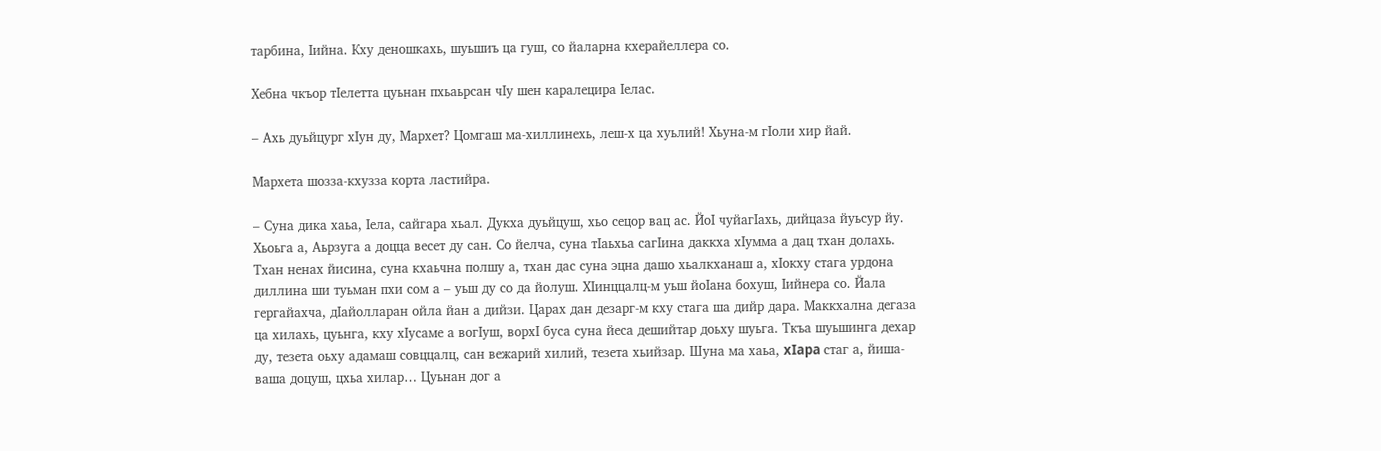тарбина, Iийна. Кху деношкахь, шуьшиъ ца гуш, со йаларна кхерайеллера со.

Хебна чкъор тIелетта цуьнан пхьаьрсан чIу шен каралецира Iелас.

– Ахь дуьйцург хIун ду, Мархет? Цомгаш ма-хиллинехь, леш-х ца хуьлий! Хьуна-м гIоли хир йай.

Мархета шозза-кхузза корта ластийра.

– Суна дика хаьа, Iела, сайгара хьал. Дукха дуьйцуш, хьо сецор вац ас. ЙоI чуйагIахь, дийцаза йуьсур йу. Хьоьга а, Аьрзуга а доцца весет ду сан. Со йелча, суна тIаьхьа сагIина даккха хIумма а дац тхан долахь. Тхан ненах йисина, суна кхаьчна полшу а, тхан дас суна эцна дашо хьалкханаш а, хIокху стага урдона диллина ши туьман пхи сом а – уьш ду со да йолуш. ХIинццалц-м уьш йоIана бохуш, Iийнера со. Йала гергайахча, дIайолларан ойла йан а дийзи. Царах дан дезарг-м кху стага ша дийр дара. Маккхална дегаза ца хилахь, цуьнга, кху хIусаме а вогIуш, ворхI буса суна йеса дешийтар доьху шуьга. Ткъа шуьшинга дехар ду, тезета оьху адамаш совццалц, сан вежарий хилий, тезета хьийзар. Шуна ма хаьа, xIapa стаг а, йиша-ваша доцуш, цхьа хилар… Цуьнан дог а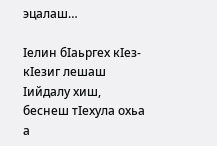эцалаш…

Iелин бIаьргех кIез-кIезиг лешаш Iийдалу хиш, беснеш тIехула охьа а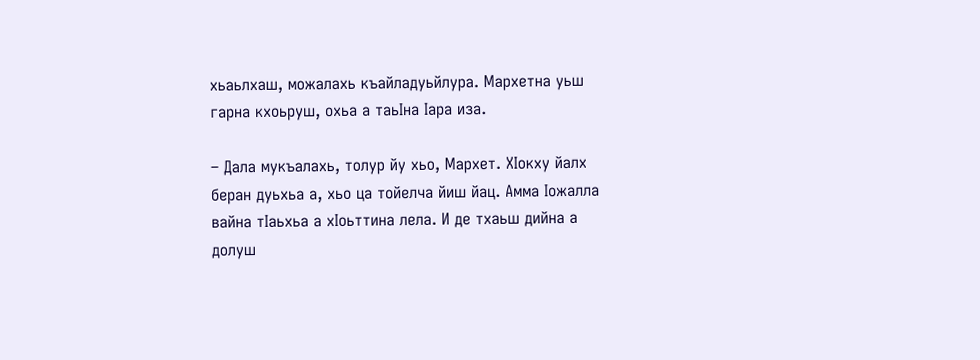хьаьлхаш, можалахь къайладуьйлура. Мархетна уьш гарна кхоьруш, охьа а таьIна Iара иза.

– Дала мукъалахь, толур йу хьо, Мархет. ХIокху йалх беран дуьхьа а, хьо ца тойелча йиш йац. Амма Iожалла вайна тIаьхьа а хIоьттина лела. И де тхаьш дийна а долуш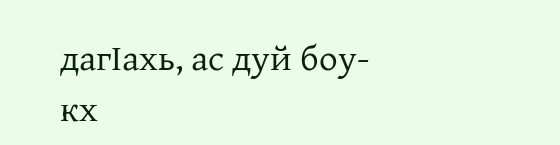дагIахь, ас дуй боу-кх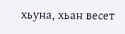хьуна, хьан весет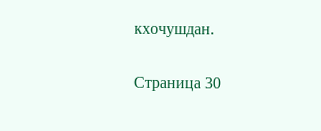кхочушдан.

Страница 30